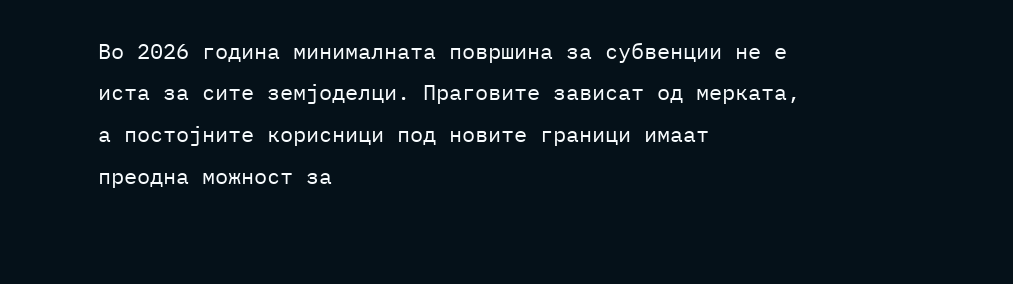Во 2026 година минималната површина за субвенции не е иста за сите земјоделци. Праговите зависат од мерката, а постојните корисници под новите граници имаат преодна можност за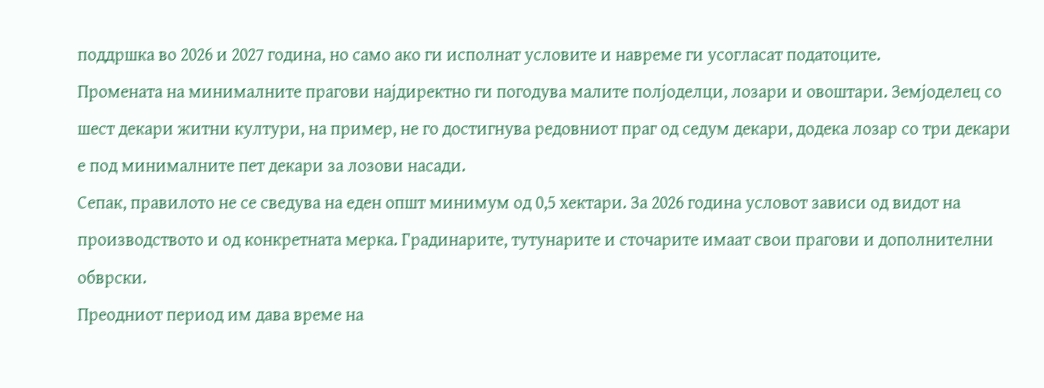поддршка во 2026 и 2027 година, но само ако ги исполнат условите и навреме ги усогласат податоците.
Промената на минималните прагови најдиректно ги погодува малите полјоделци, лозари и овоштари. Земјоделец со шест декари житни култури, на пример, не го достигнува редовниот праг од седум декари, додека лозар со три декари е под минималните пет декари за лозови насади.
Сепак, правилото не се сведува на еден општ минимум од 0,5 хектари. За 2026 година условот зависи од видот на производството и од конкретната мерка. Градинарите, тутунарите и сточарите имаат свои прагови и дополнителни обврски.
Преодниот период им дава време на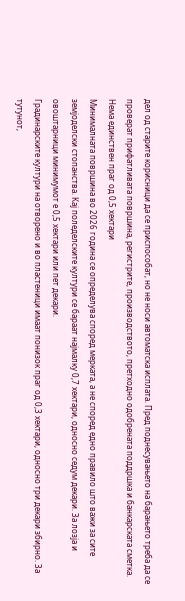дел од старите корисници да се приспособат, но не носи автоматска исплата. Пред поднесувањето на барањето треба да се проверат прифатливата површина, регистрите, производството, претходно одобрената поддршка и банкарската сметка.
Нема единствен праг од 0,5 хектари
Минималната површина во 2026 година се определува според мерката, а не според едно правило што важи за сите земјоделски стопанства. Кај поледелските култури се бараат најмалку 0,7 хектари, односно седум декари. За лозја и овоштарници минимумот е 0,5 хектари или пет декари.
Градинарските култури на отворено и во пластеници имаат понизок праг од 0,3 хектари, односно три декари збирно. За тутунот,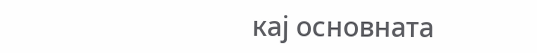кај основната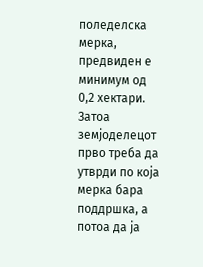поледелска мерка, предвиден е минимум од 0,2 хектари. Затоа земјоделецот прво треба да утврди по која мерка бара поддршка, а потоа да ја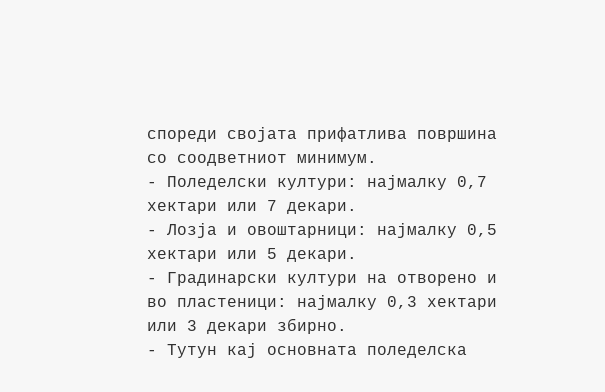спореди својата прифатлива површина со соодветниот минимум.
- Поледелски култури: најмалку 0,7 хектари или 7 декари.
- Лозја и овоштарници: најмалку 0,5 хектари или 5 декари.
- Градинарски култури на отворено и во пластеници: најмалку 0,3 хектари или 3 декари збирно.
- Тутун кај основната поледелска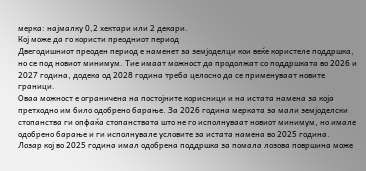мерка: најмалку 0,2 хектари или 2 декари.
Кој може да го користи преодниот период
Двегодишниот преоден период е наменет за земјоделци кои веќе користеле поддршка, но се под новиот минимум. Тие имаат можност да продолжат со поддршката во 2026 и 2027 година, додека од 2028 година треба целосно да се применуваат новите граници.
Оваа можност е ограничена на постојните корисници и на истата намена за која претходно им било одобрено барање. За 2026 година мерката за мали земјоделски стопанства ги опфаќа стопанствата што не го исполнуваат новиот минимум, но имале одобрено барање и ги исполнувале условите за истата намена во 2025 година.
Лозар кој во 2025 година имал одобрена поддршка за помала лозова површина може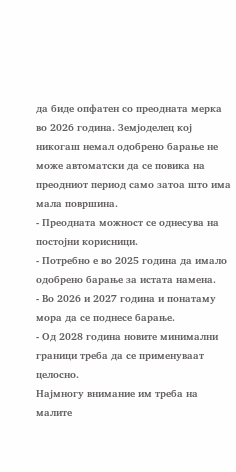да биде опфатен со преодната мерка во 2026 година. Земјоделец кој никогаш немал одобрено барање не може автоматски да се повика на преодниот период само затоа што има мала површина.
- Преодната можност се однесува на постојни корисници.
- Потребно е во 2025 година да имало одобрено барање за истата намена.
- Во 2026 и 2027 година и понатаму мора да се поднесе барање.
- Од 2028 година новите минимални граници треба да се применуваат целосно.
Најмногу внимание им треба на малите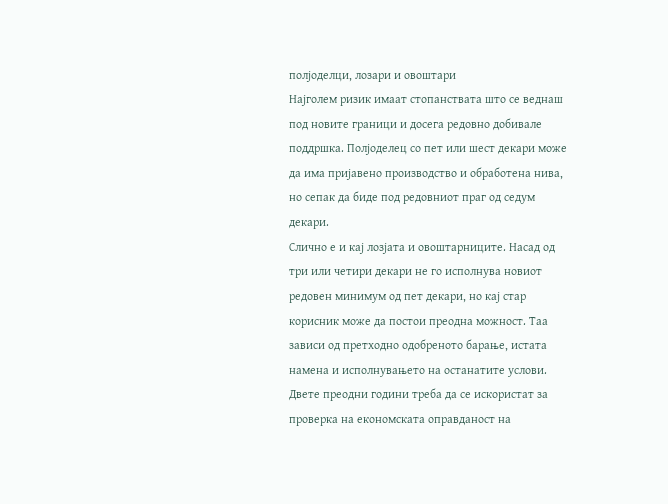полјоделци, лозари и овоштари
Најголем ризик имаат стопанствата што се веднаш под новите граници и досега редовно добивале поддршка. Полјоделец со пет или шест декари може да има пријавено производство и обработена нива, но сепак да биде под редовниот праг од седум декари.
Слично е и кај лозјата и овоштарниците. Насад од три или четири декари не го исполнува новиот редовен минимум од пет декари, но кај стар корисник може да постои преодна можност. Таа зависи од претходно одобреното барање, истата намена и исполнувањето на останатите услови.
Двете преодни години треба да се искористат за проверка на економската оправданост на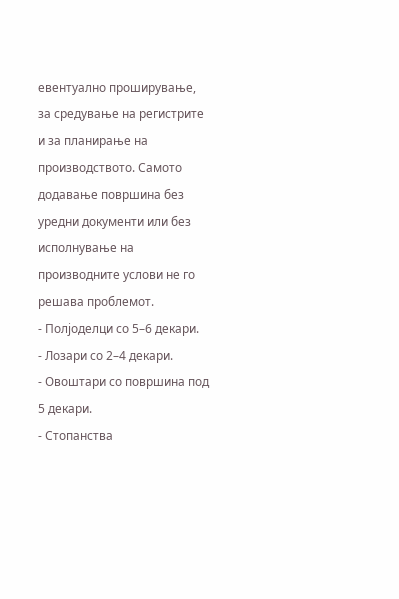евентуално проширување, за средување на регистрите и за планирање на производството. Самото додавање површина без уредни документи или без исполнување на производните услови не го решава проблемот.
- Полјоделци со 5–6 декари.
- Лозари со 2–4 декари.
- Овоштари со површина под 5 декари.
- Стопанства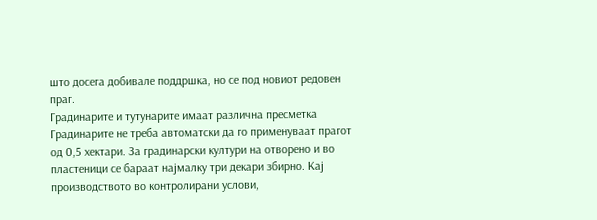што досега добивале поддршка, но се под новиот редовен праг.
Градинарите и тутунарите имаат различна пресметка
Градинарите не треба автоматски да го применуваат прагот од 0,5 хектари. За градинарски култури на отворено и во пластеници се бараат најмалку три декари збирно. Кај производството во контролирани услови,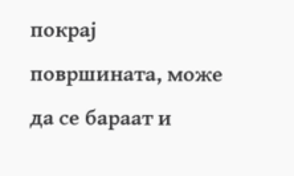покрај површината, може да се бараат и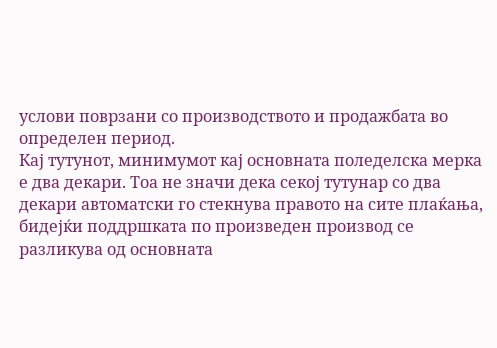услови поврзани со производството и продажбата во определен период.
Кај тутунот, минимумот кај основната поледелска мерка е два декари. Тоа не значи дека секој тутунар со два декари автоматски го стекнува правото на сите плаќања, бидејќи поддршката по произведен производ се разликува од основната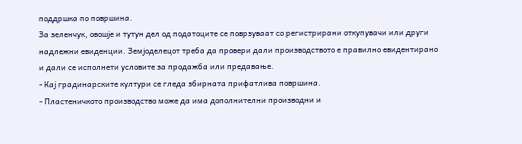поддршка по површина.
За зеленчук, овошје и тутун дел од податоците се поврзуваат со регистрирани откупувачи или други надлежни евиденции. Земјоделецот треба да провери дали производството е правилно евидентирано и дали се исполнети условите за продажба или предавање.
- Кај градинарските култури се гледа збирната прифатлива површина.
- Пластеничкото производство може да има дополнителни производни и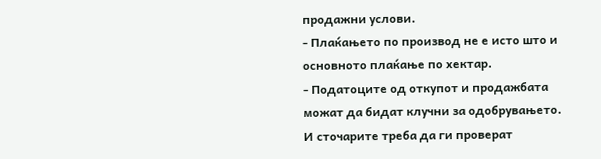продажни услови.
- Плаќањето по производ не е исто што и основното плаќање по хектар.
- Податоците од откупот и продажбата можат да бидат клучни за одобрувањето.
И сточарите треба да ги проверат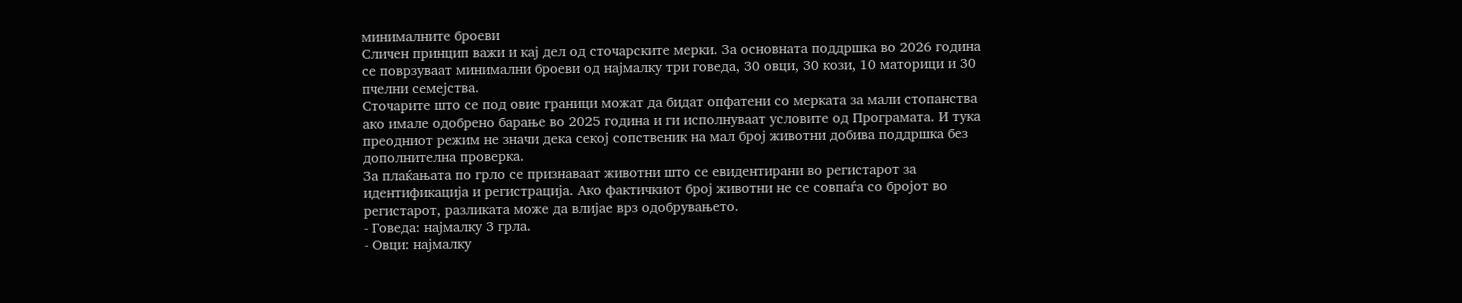минималните броеви
Сличен принцип важи и кај дел од сточарските мерки. За основната поддршка во 2026 година се поврзуваат минимални броеви од најмалку три говеда, 30 овци, 30 кози, 10 маторици и 30 пчелни семејства.
Сточарите што се под овие граници можат да бидат опфатени со мерката за мали стопанства ако имале одобрено барање во 2025 година и ги исполнуваат условите од Програмата. И тука преодниот режим не значи дека секој сопственик на мал број животни добива поддршка без дополнителна проверка.
За плаќањата по грло се признаваат животни што се евидентирани во регистарот за идентификација и регистрација. Ако фактичкиот број животни не се совпаѓа со бројот во регистарот, разликата може да влијае врз одобрувањето.
- Говеда: најмалку 3 грла.
- Овци: најмалку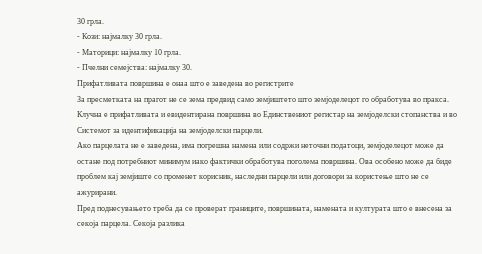30 грла.
- Кози: најмалку 30 грла.
- Маторици: најмалку 10 грла.
- Пчелни семејства: најмалку 30.
Прифатливата површина е онаа што е заведена во регистрите
За пресметката на прагот не се зема предвид само земјиштето што земјоделецот го обработува во пракса. Клучна е прифатливата и евидентирана површина во Единствениот регистар на земјоделски стопанства и во Системот за идентификација на земјоделски парцели.
Ако парцелата не е заведена, има погрешна намена или содржи неточни податоци, земјоделецот може да остане под потребниот минимум иако фактички обработува поголема површина. Ова особено може да биде проблем кај земјиште со променет корисник, наследни парцели или договори за користење што не се ажурирани.
Пред поднесувањето треба да се проверат границите, површината, намената и културата што е внесена за секоја парцела. Секоја разлика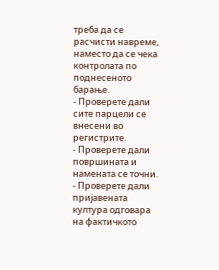треба да се расчисти навреме, наместо да се чека контролата по поднесеното барање.
- Проверете дали сите парцели се внесени во регистрите.
- Проверете дали површината и намената се точни.
- Проверете дали пријавената култура одговара на фактичкото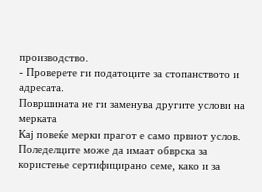производство.
- Проверете ги податоците за стопанството и адресата.
Површината не ги заменува другите услови на мерката
Кај повеќе мерки прагот е само првиот услов. Поледелците може да имаат обврска за користење сертифицирано семе, како и за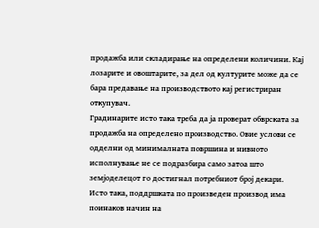продажба или складирање на определени количини. Кај лозарите и овоштарите, за дел од културите може да се бара предавање на производството кај регистриран откупувач.
Градинарите исто така треба да ја проверат обврската за продажба на определено производство. Овие услови се одделни од минималната површина и нивното исполнување не се подразбира само затоа што земјоделецот го достигнал потребниот број декари.
Исто така, поддршката по произведен производ има поинаков начин на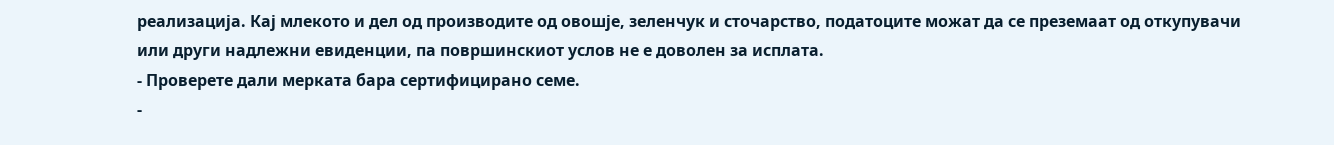реализација. Кај млекото и дел од производите од овошје, зеленчук и сточарство, податоците можат да се преземаат од откупувачи или други надлежни евиденции, па површинскиот услов не е доволен за исплата.
- Проверете дали мерката бара сертифицирано семе.
-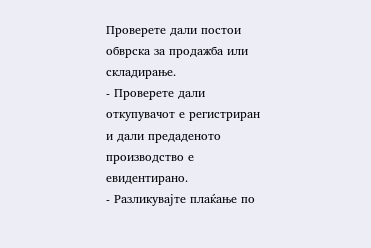Проверете дали постои обврска за продажба или складирање.
- Проверете дали откупувачот е регистриран и дали предаденото производство е евидентирано.
- Разликувајте плаќање по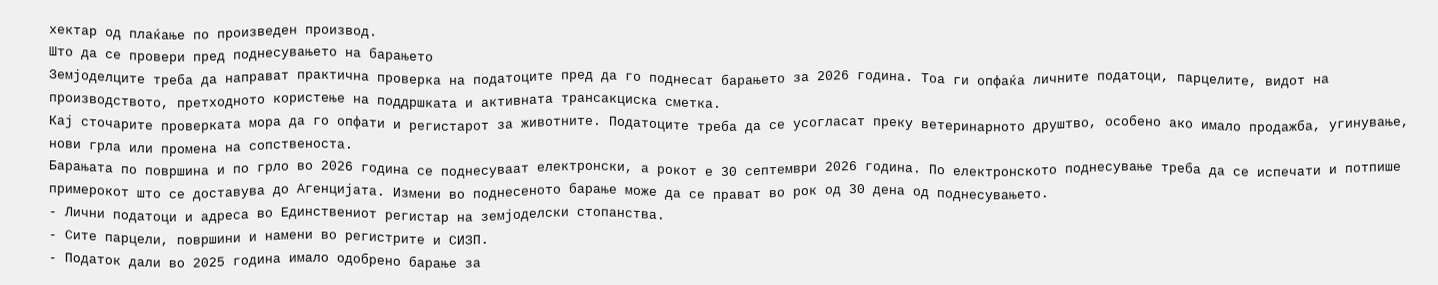хектар од плаќање по произведен производ.
Што да се провери пред поднесувањето на барањето
Земјоделците треба да направат практична проверка на податоците пред да го поднесат барањето за 2026 година. Тоа ги опфаќа личните податоци, парцелите, видот на производството, претходното користење на поддршката и активната трансакциска сметка.
Кај сточарите проверката мора да го опфати и регистарот за животните. Податоците треба да се усогласат преку ветеринарното друштво, особено ако имало продажба, угинување, нови грла или промена на сопственоста.
Барањата по површина и по грло во 2026 година се поднесуваат електронски, а рокот е 30 септември 2026 година. По електронското поднесување треба да се испечати и потпише примерокот што се доставува до Агенцијата. Измени во поднесеното барање може да се прават во рок од 30 дена од поднесувањето.
- Лични податоци и адреса во Единствениот регистар на земјоделски стопанства.
- Сите парцели, површини и намени во регистрите и СИЗП.
- Податок дали во 2025 година имало одобрено барање за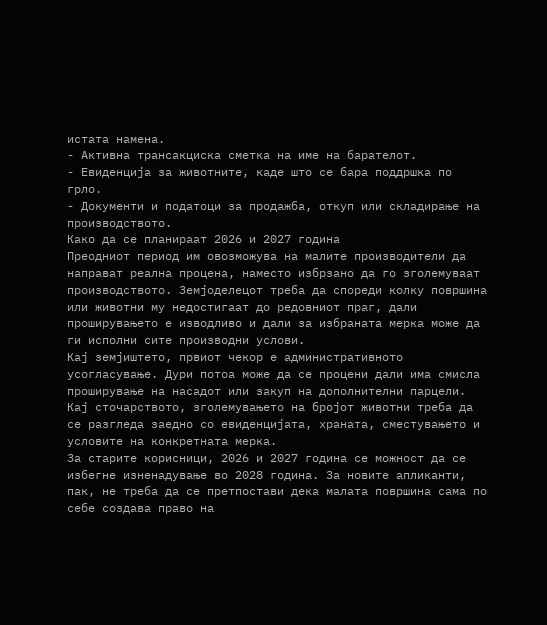истата намена.
- Активна трансакциска сметка на име на барателот.
- Евиденција за животните, каде што се бара поддршка по грло.
- Документи и податоци за продажба, откуп или складирање на производството.
Како да се планираат 2026 и 2027 година
Преодниот период им овозможува на малите производители да направат реална процена, наместо избрзано да го зголемуваат производството. Земјоделецот треба да спореди колку површина или животни му недостигаат до редовниот праг, дали проширувањето е изводливо и дали за избраната мерка може да ги исполни сите производни услови.
Кај земјиштето, првиот чекор е административното усогласување. Дури потоа може да се процени дали има смисла проширување на насадот или закуп на дополнителни парцели. Кај сточарството, зголемувањето на бројот животни треба да се разгледа заедно со евиденцијата, храната, сместувањето и условите на конкретната мерка.
За старите корисници, 2026 и 2027 година се можност да се избегне изненадување во 2028 година. За новите апликанти, пак, не треба да се претпостави дека малата површина сама по себе создава право на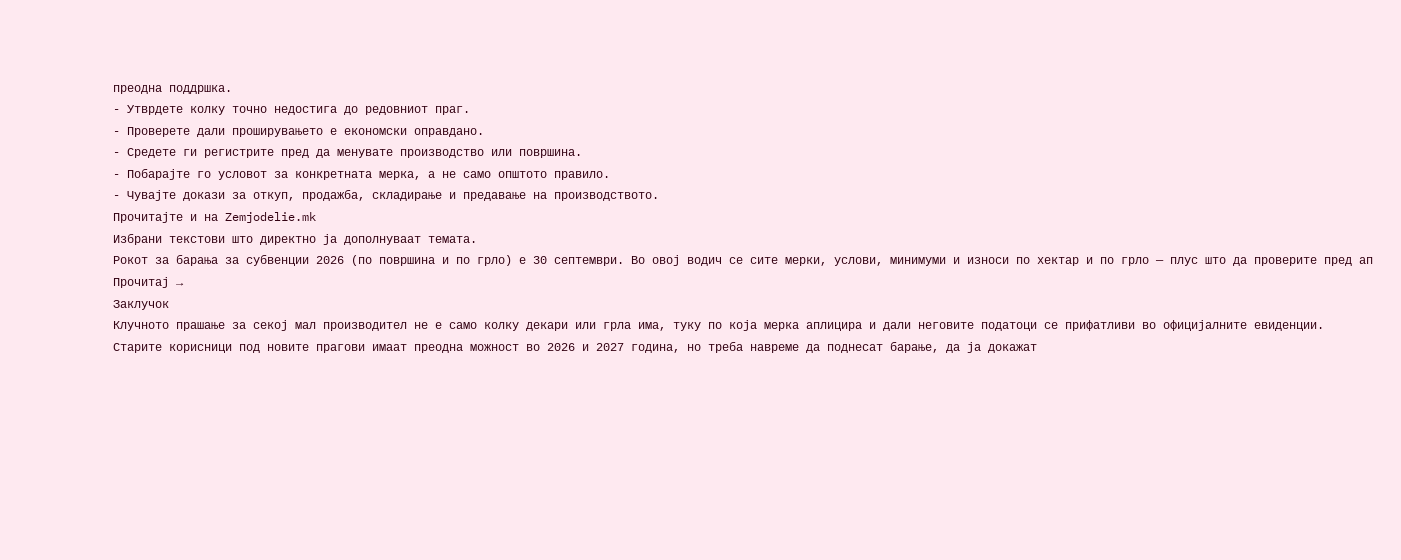преодна поддршка.
- Утврдете колку точно недостига до редовниот праг.
- Проверете дали проширувањето е економски оправдано.
- Средете ги регистрите пред да менувате производство или површина.
- Побарајте го условот за конкретната мерка, а не само општото правило.
- Чувајте докази за откуп, продажба, складирање и предавање на производството.
Прочитајте и на Zemjodelie.mk
Избрани текстови што директно ја дополнуваат темата.
Рокот за барања за субвенции 2026 (по површина и по грло) е 30 септември. Во овој водич се сите мерки, услови, минимуми и износи по хектар и по грло — плус што да проверите пред ап
Прочитај →
Заклучок
Клучното прашање за секој мал производител не е само колку декари или грла има, туку по која мерка аплицира и дали неговите податоци се прифатливи во официјалните евиденции.
Старите корисници под новите прагови имаат преодна можност во 2026 и 2027 година, но треба навреме да поднесат барање, да ја докажат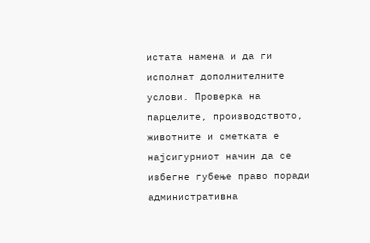истата намена и да ги исполнат дополнителните услови. Проверка на парцелите, производството, животните и сметката е најсигурниот начин да се избегне губење право поради административна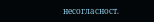несогласност.